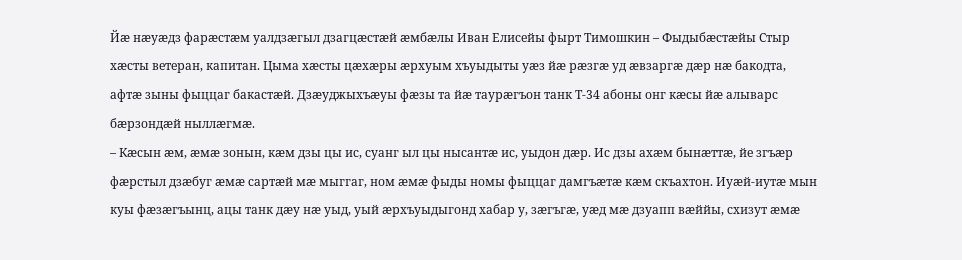Йæ нæуæдз фарæстæм уалдзæгыл дзагцæстæй æмбæлы Иван Елисейы фырт Тимошкин – Фыдыбæстæйы Стыр хæсты ветеран, капитан. Цыма хæсты цæхæры æрхуым хъуыдыты уæз йæ рæзгæ уд æвзаргæ дæр нæ бакодта, афтæ зыны фыццаг бакастæй. Дзæуджыхъæуы фæзы та йæ таурæгъон танк Т-34 абоны онг кæсы йæ алыварс бæрзондæй ныллæгмæ.
– Кæсын æм, æмæ зонын, кæм дзы цы ис, суанг ыл цы нысантæ ис, уыдон дæр. Ис дзы ахæм бынæттæ, йе згъæр фæрстыл дзæбуг æмæ сартæй мæ мыггаг, ном æмæ фыды номы фыццаг дамгъæтæ кæм скъахтон. Иуæй-иутæ мын куы фæзæгъынц, ацы танк дæу нæ уыд, уый æрхъуыдыгонд хабар у, зæгъгæ, уæд мæ дзуапп вæййы, схизут æмæ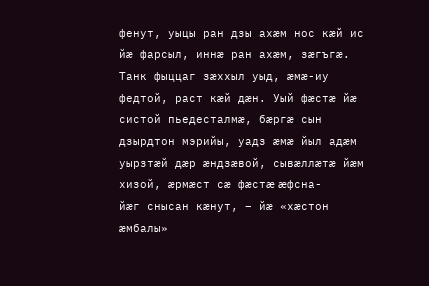фенут, уыцы ран дзы ахæм нос кæй ис йæ фарсыл, иннæ ран ахæм, зæгъгæ. Танк фыццаг зæххыл уыд, æмæ-иу федтой, раст кæй дæн. Уый фæстæ йæ систой пьедесталмæ, бæргæ сын дзырдтон мэрийы, уадз æмæ йыл адæм уырзтæй дæр æндзæвой, сывæллæтæ йæм хизой, æрмæст сæ фæстæ æфсна-
йæг снысан кæнут, – йæ «хæстон æмбалы»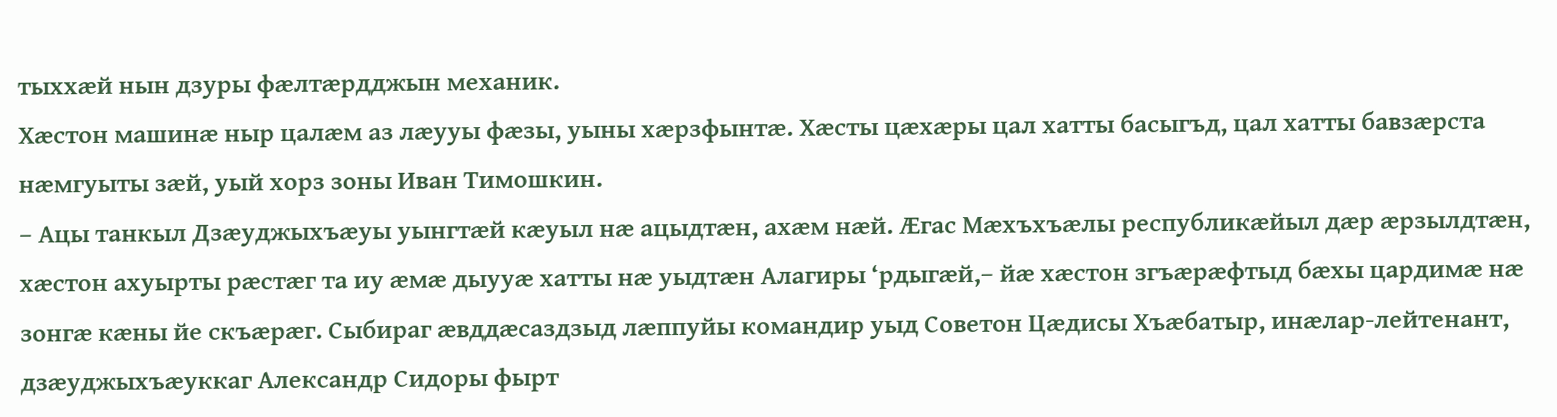тыххæй нын дзуры фæлтæрдджын механик.
Хæстон машинæ ныр цалæм аз лæууы фæзы, уыны хæрзфынтæ. Хæсты цæхæры цал хатты басыгъд, цал хатты бавзæрста нæмгуыты зæй, уый хорз зоны Иван Тимошкин.
– Ацы танкыл Дзæуджыхъæуы уынгтæй кæуыл нæ ацыдтæн, ахæм нæй. Æгас Мæхъхъæлы республикæйыл дæр æрзылдтæн, хæстон ахуырты рæстæг та иу æмæ дыууæ хатты нæ уыдтæн Алагиры ‘рдыгæй,– йæ хæстон згъæрæфтыд бæхы цардимæ нæ зонгæ кæны йе скъæрæг. Сыбираг æвддæсаздзыд лæппуйы командир уыд Советон Цæдисы Хъæбатыр, инæлар-лейтенант, дзæуджыхъæуккаг Александр Сидоры фырт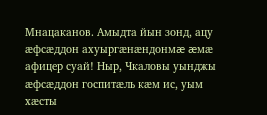Мнацаканов. Амыдта йын зонд, ацу æфсæддон ахуыргæнæндонмæ æмæ афицер суай! Ныр, Чкаловы уынджы æфсæддон госпитæль кæм ис, уым хæсты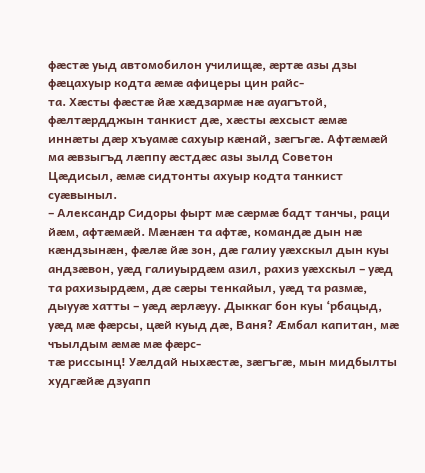фæстæ уыд автомобилон училищæ, æртæ азы дзы фæцахуыр кодта æмæ афицеры цин райс-
та. Хæсты фæстæ йæ хæдзармæ нæ ауагътой, фæлтæрдджын танкист дæ, хæсты æхсыст æмæ иннæты дæр хъуамæ сахуыр кæнай, зæгъгæ. Афтæмæй ма æвзыгъд лæппу æстдæс азы зылд Советон Цæдисыл, æмæ сидтонты ахуыр кодта танкист суæвыныл.
– Александр Сидоры фырт мæ сæрмæ бадт танчы, раци йæм, афтæмæй. Мæнæн та афтæ, командæ дын нæ кæндзынæн, фæлæ йæ зон, дæ галиу уæхскыл дын куы андзæвон, уæд галиуырдæм азил, рахиз уæхскыл – уæд та рахизырдæм, дæ сæры тенкайыл, уæд та размæ, дыууæ хатты – уæд æрлæуу. Дыккаг бон куы ‘рбацыд, уæд мæ фæрсы, цæй куыд дæ, Ваня? Æмбал капитан, мæ чъылдым æмæ мæ фæрс-
тæ риссынц! Уæлдай ныхæстæ, зæгъгæ, мын мидбылты худгæйæ дзуапп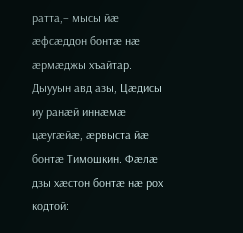ратта,– мысы йæ æфсæддон бонтæ нæ æрмæджы хъайтар. Дыууын авд азы, Цæдисы иу ранæй иннæмæ цæугæйæ, æрвыста йæ бонтæ Тимошкин. Фæлæ дзы хæстон бонтæ нæ рох кодтой: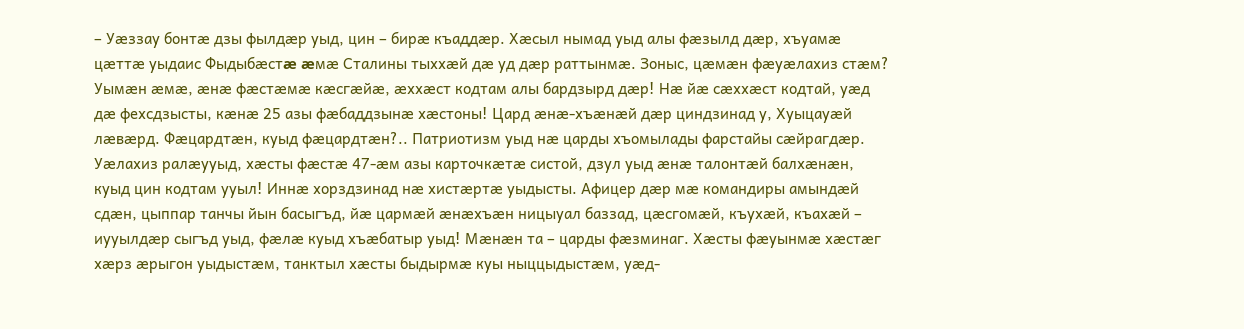– Уæззау бонтæ дзы фылдæр уыд, цин – бирæ къаддæр. Хæсыл нымад уыд алы фæзылд дæр, хъуамæ цæттæ уыдаис Фыдыбæстæ æмæ Сталины тыххæй дæ уд дæр раттынмæ. Зоныс, цæмæн фæуæлахиз стæм? Уымæн æмæ, æнæ фæстæмæ кæсгæйæ, æххæст кодтам алы бардзырд дæр! Нæ йæ сæххæст кодтай, уæд дæ фехсдзысты, кæнæ 25 азы фæбаддзынæ хæстоны! Цард æнæ-хъæнæй дæр циндзинад у, Хуыцауæй лæвæрд. Фæцардтæн, куыд фæцардтæн?.. Патриотизм уыд нæ царды хъомылады фарстайы сæйрагдæр. Уæлахиз ралæууыд, хæсты фæстæ 47-æм азы карточкæтæ систой, дзул уыд æнæ талонтæй балхæнæн, куыд цин кодтам ууыл! Иннæ хорздзинад нæ хистæртæ уыдысты. Афицер дæр мæ командиры амындæй сдæн, цыппар танчы йын басыгъд, йæ цармæй æнæхъæн ницыуал баззад, цæсгомæй, къухæй, къахæй – иууылдæр сыгъд уыд, фæлæ куыд хъæбатыр уыд! Мæнæн та – царды фæзминаг. Хæсты фæуынмæ хæстæг хæрз æрыгон уыдыстæм, танктыл хæсты быдырмæ куы ныццыдыстæм, уæд-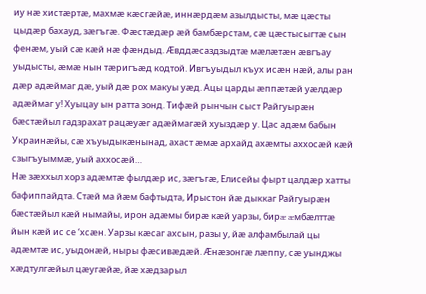иу нæ хистæртæ, махмæ кæсгæйæ, иннæрдæм азылдысты, мæ цæсты цыдæр бахауд, зæгъгæ. Фæстæдæр æй бамбæрстам, сæ цæстысыгтæ сын фенæм, уый сæ кæй нæ фæндыд. Æвддæсаздзыдтæ мæлæтæн æвгъау уыдысты, æмæ нын тæригъæд кодтой. Ивгъуыдыл къух исæн нæй, алы ран дæр адæймаг дæ, уый дæ рох макуы уæд. Ацы царды æппæтæй уæлдæр адæймаг у! Хуыцау ын ратта зонд. Тифæй рынчын сыст Райгуырæн бæстæйыл гадзрахат рацæуæг адæймагæй хуыздæр у. Цас адæм бабын Украинæйы, сæ хъуыдыкæнынад, ахаст æмæ архайд ахæмты аххосæй кæй сзыгъуыммæ, уый аххосæй…
Нæ зæххыл хорз адæмтæ фылдæр ис, зæгъгæ, Елисейы фырт цалдæр хатты бафиппайдта. Стæй ма йæм бафтыдта, Ирыстон йæ дыккаг Райгуырæн бæстæйыл кæй нымайы, ирон адæмы бирæ кæй уарзы, бирæ æмбæлттæ йын кæй ис се ‘хсæн. Уарзы кæсаг ахсын, разы у, йæ алфамбылай цы адæмтæ ис, уыдонæй, ныры фæсивæдæй. Æнæзонгæ лæппу, сæ уынджы хæдтулгæйыл цæугæйæ, йæ хæдзарыл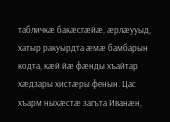табличкæ бакæсгæйæ, æрлæууыд, хатыр ракуырдта æмæ бамбарын кодта, кæй йæ фæнды хъайтар хæдзары хистæры фенын. Цас хъарм ныхæстæ загъта Иванæн,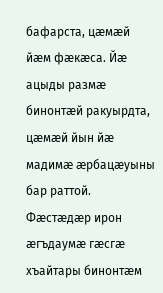бафарста, цæмæй йæм фæкæса. Йæ ацыды размæ бинонтæй ракуырдта, цæмæй йын йæ мадимæ æрбацæуыны бар раттой. Фæстæдæр ирон æгъдаумæ гæсгæ хъайтары бинонтæм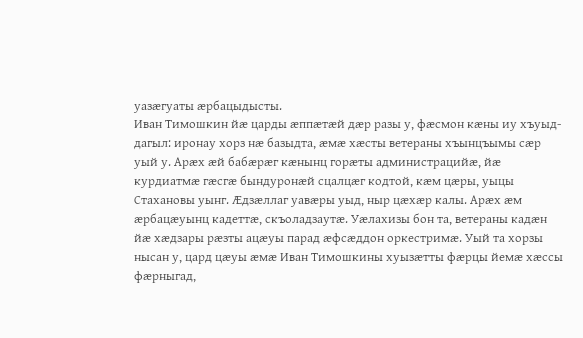уазæгуаты æрбацыдысты.
Иван Тимошкин йæ царды æппæтæй дæр разы у, фæсмон кæны иу хъуыд-
дагыл: иронау хорз нæ базыдта, æмæ хæсты ветераны хъынцъымы сæр уый у. Арæх æй бабæрæг кæнынц горæты администрацийæ, йæ курдиатмæ гæсгæ бындуронæй сцалцæг кодтой, кæм цæры, уыцы Стахановы уынг. Æдзæллаг уавæры уыд, ныр цæхæр калы. Арæх æм æрбацæуынц кадеттæ, скъоладзаутæ. Уæлахизы бон та, ветераны кадæн йæ хæдзары рæзты ацæуы парад æфсæддон оркестримæ. Уый та хорзы нысан у, цард цæуы æмæ Иван Тимошкины хуызæтты фæрцы йемæ хæссы фæрныгад,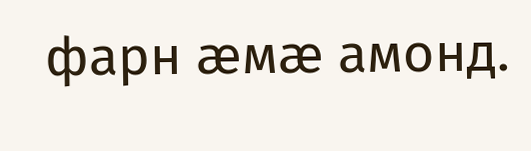фарн æмæ амонд.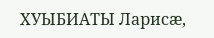ХУЫБИАТЫ Ларисæ,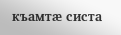къамтæ систа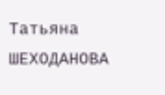Татьяна ШЕХОДАНОВА